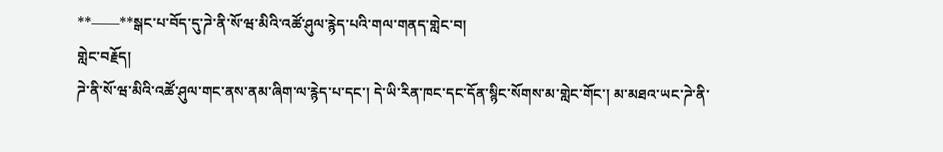**——**སྒང་པ་བོད་དུ་ཌེ་ནི་སོ་ཝ་མིའི་འཚོ་ཤུལ་རྙེད་པའི་གལ་གནད་གླེང་བ།
གླེང་བརྗོད།
ཌེ་ནི་སོ་ཝ་མིའི་འཚོ་ཤུལ་གང་ནས་ནམ་ཞིག་ལ་རྙེད་པ་དང་། དེ་ཡི་རིན་ཁང་དང་དོན་སྙིང་སོགས་མ་གླེང་གོང་། མ་མཐའ་ཡང་ཌེ་ནི་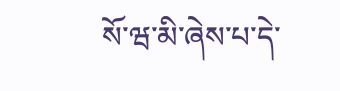སོ་ཝ་མི་ཞེས་པ་དེ་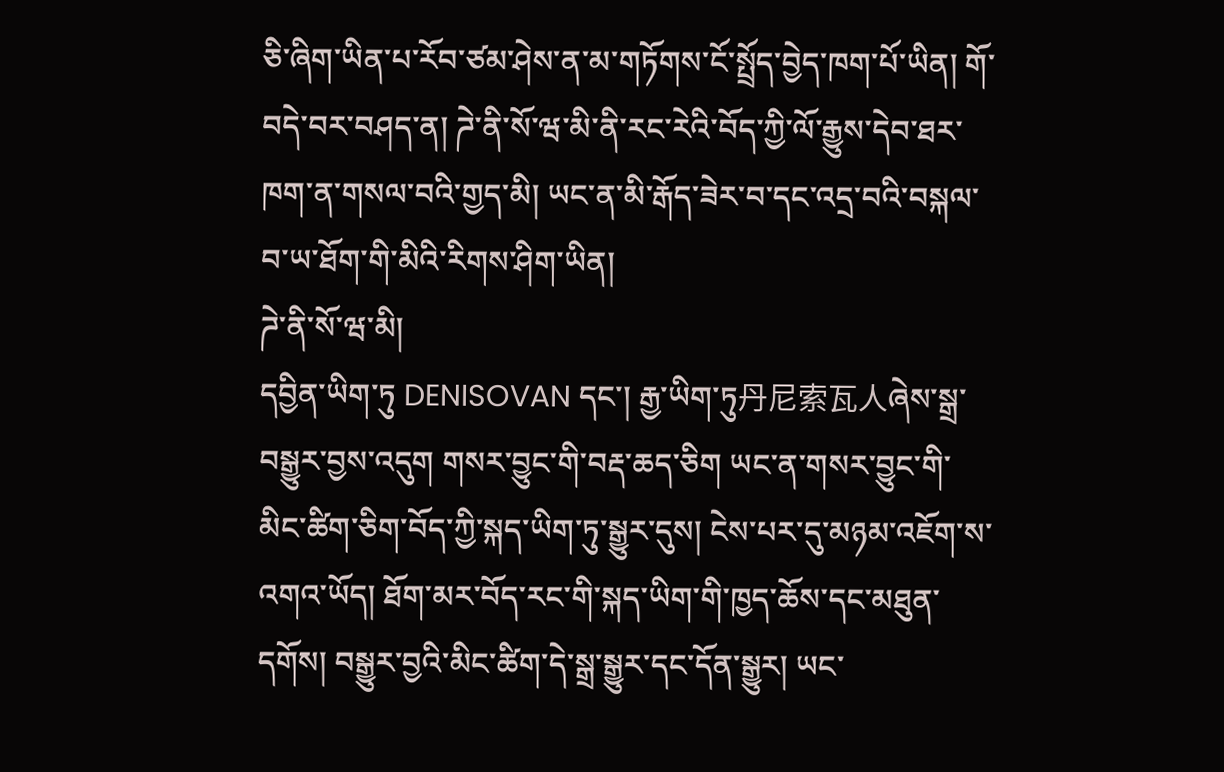ཅི་ཞིག་ཡིན་པ་རོབ་ཙམ་ཤེས་ན་མ་གཏོགས་ངོ་སྤྲོད་བྱེད་ཁག་པོ་ཡིན། གོ་བདེ་བར་བཤད་ན། ཌེ་ནི་སོ་ཝ་མི་ནི་རང་རེའི་བོད་ཀྱི་ལོ་རྒྱུས་དེབ་ཐར་ཁག་ན་གསལ་བའི་གྱད་མི། ཡང་ན་མི་རྒོད་ཟེར་བ་དང་འདྲ་བའི་བསྐལ་བ་ཡ་ཐོག་གི་མིའི་རིགས་ཤིག་ཡིན།
ཌེ་ནི་སོ་ཝ་མི།
དབྱིན་ཡིག་ཏུ DENISOVAN དང་། རྒྱ་ཡིག་ཏུ丹尼索瓦人ཞེས་སྒྲ་བསྒྱུར་བྱས་འདུག གསར་བྱུང་གི་བརྡ་ཆད་ཅིག ཡང་ན་གསར་བྱུང་གི་མིང་ཚིག་ཅིག་བོད་ཀྱི་སྐད་ཡིག་ཏུ་སྒྱུར་དུས། ངེས་པར་དུ་མཉམ་འཇོག་ས་འགའ་ཡོད། ཐོག་མར་བོད་རང་གི་སྐད་ཡིག་གི་ཁྱད་ཆོས་དང་མཐུན་དགོས། བསྒྱུར་བྱའི་མིང་ཚིག་དེ་སྒྲ་སྒྱུར་དང་དོན་སྒྱུར། ཡང་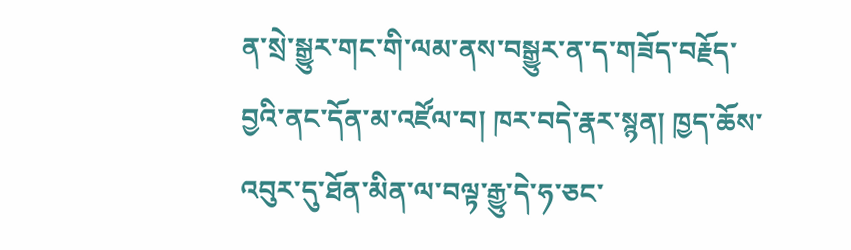ན་སྲེ་སྒྱུར་གང་གི་ལམ་ནས་བསྒྱུར་ན་ད་གཟོད་བརྗོད་བྱའི་ནང་དོན་མ་འཛོལ་བ། ཁར་བདེ་རྣར་སྙན། ཁྱད་ཆོས་འབུར་དུ་ཐོན་མིན་ལ་བལྟ་རྒྱུ་དེ་ཧ་ཅང་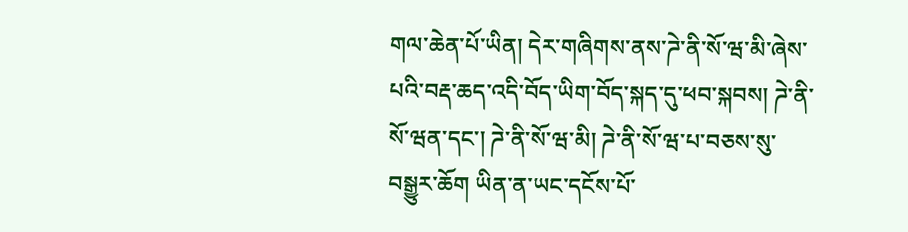གལ་ཆེན་པོ་ཡིན། དེར་གཞིགས་ནས་ཌེ་ནི་སོ་ཝ་མི་ཞེས་པའི་བརྡ་ཆད་འདི་བོད་ཡིག་བོད་སྐད་དུ་ཕབ་སྐབས། ཌེ་ནི་སོ་ཝན་དང་། ཌེ་ནི་སོ་ཝ་མི། ཌེ་ནི་སོ་ཝ་པ་བཅས་སུ་བསྒྱུར་ཆོག ཡིན་ན་ཡང་དངོས་པོ་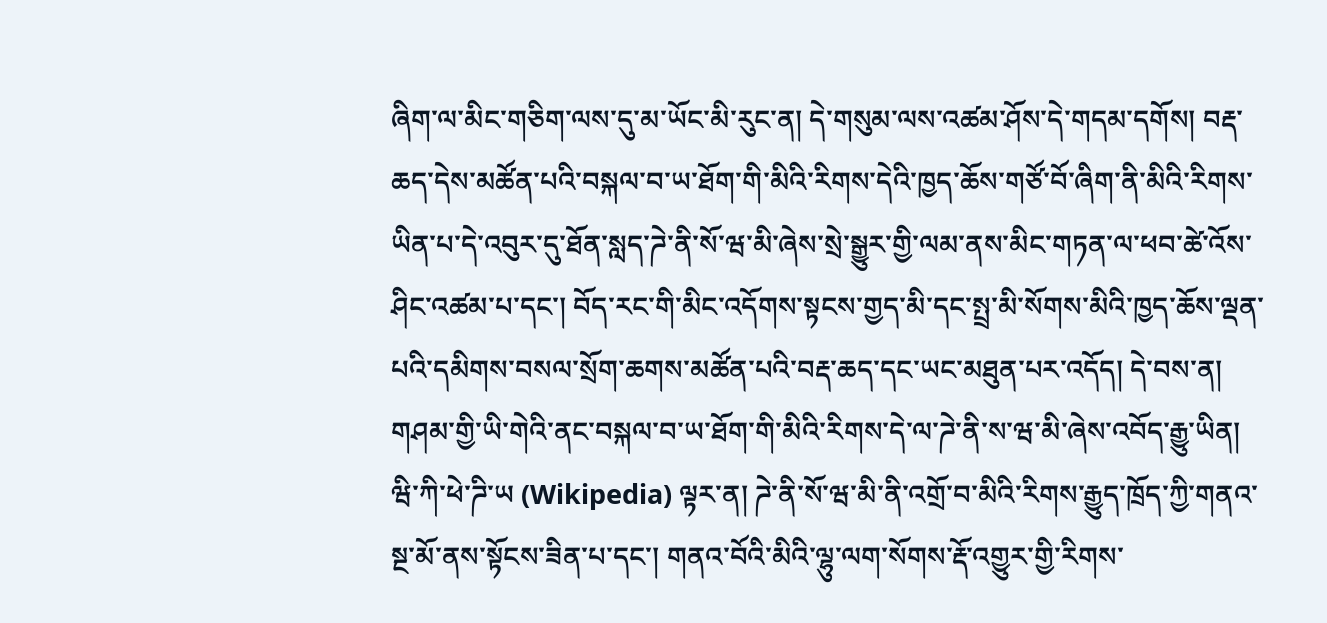ཞིག་ལ་མིང་གཅིག་ལས་དུ་མ་ཡོང་མི་རུང་ན། དེ་གསུམ་ལས་འཚམ་ཤོས་དེ་གདམ་དགོས། བརྡ་ཆད་དེས་མཚོན་པའི་བསྐལ་བ་ཡ་ཐོག་གི་མིའི་རིགས་དེའི་ཁྱད་ཆོས་གཙོ་བོ་ཞིག་ནི་མིའི་རིགས་ཡིན་པ་དེ་འབུར་དུ་ཐོན་སླད་ཌེ་ནི་སོ་ཝ་མི་ཞེས་སྲེ་སྒྱུར་གྱི་ལམ་ནས་མིང་གཏན་ལ་ཕབ་ཚེ་འོས་ཤིང་འཚམ་པ་དང་། བོད་རང་གི་མིང་འདོགས་སྟངས་གྱད་མི་དང་སྤྲ་མི་སོགས་མིའི་ཁྱད་ཆོས་ལྡན་པའི་དམིགས་བསལ་སྲོག་ཆགས་མཚོན་པའི་བརྡ་ཆད་དང་ཡང་མཐུན་པར་འདོད། དེ་བས་ན། གཤམ་གྱི་ཡི་གེའི་ནང་བསྐལ་བ་ཡ་ཐོག་གི་མིའི་རིགས་དེ་ལ་ཌེ་ནི་ས་ཝ་མི་ཞེས་འབོད་རྒྱུ་ཡིན།
ཝི་ཀི་ཕེ་ཌི་ཡ (Wikipedia) ལྟར་ན། ཌེ་ནི་སོ་ཝ་མི་ནི་འགྲོ་བ་མིའི་རིགས་རྒྱུད་ཁྲོད་ཀྱི་གནའ་སྔ་མོ་ནས་སྟོངས་ཟིན་པ་དང་། གནའ་བོའི་མིའི་ལྷུ་ལག་སོགས་རྡོ་འགྱུར་གྱི་རིགས་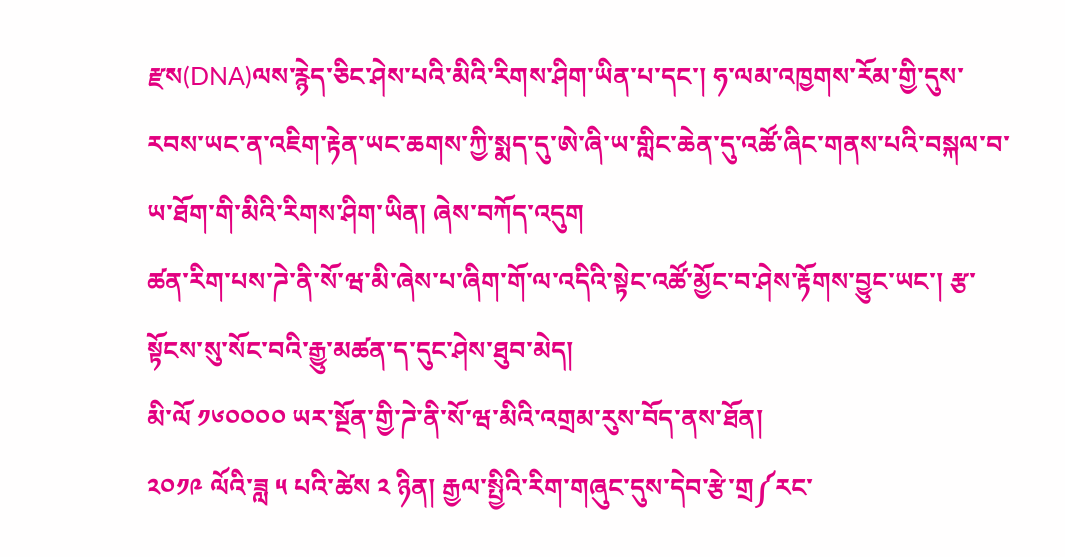རྫས(DNA)ལས་རྙེད་ཅིང་ཤེས་པའི་མིའི་རིགས་ཤིག་ཡིན་པ་དང་། ཧ་ལམ་འཁྱགས་རོམ་གྱི་དུས་རབས་ཡང་ན་འཇིག་རྟེན་ཡང་ཆགས་ཀྱི་སྨད་དུ་ཨེ་ཞི་ཡ་གླིང་ཆེན་དུ་འཚོ་ཞིང་གནས་པའི་བསྐལ་བ་ཡ་ཐོག་གི་མིའི་རིགས་ཤིག་ཡིན། ཞེས་བཀོད་འདུག
ཚན་རིག་པས་ཌེ་ནི་སོ་ཝ་མི་ཞེས་པ་ཞིག་གོ་ལ་འདིའི་སྟེང་འཚོ་མྱོང་བ་ཤེས་རྟོགས་བྱུང་ཡང་། རྩ་སྟོངས་སུ་སོང་བའི་རྒྱུ་མཚན་ད་དུང་ཤེས་ཐུབ་མེད།
མི་ལོ ༡༦༠༠༠༠ ཡར་སྔོན་གྱི་ཌེ་ནི་སོ་ཝ་མིའི་འགྲམ་རུས་བོད་ནས་ཐོན།
༢༠༡༩ ལོའི་ཟླ ༥ པའི་ཚེས ༢ ཉིན། རྒྱལ་སྤྱིའི་རིག་གཞུང་དུས་དེབ་རྩེ་གྲ༼རང་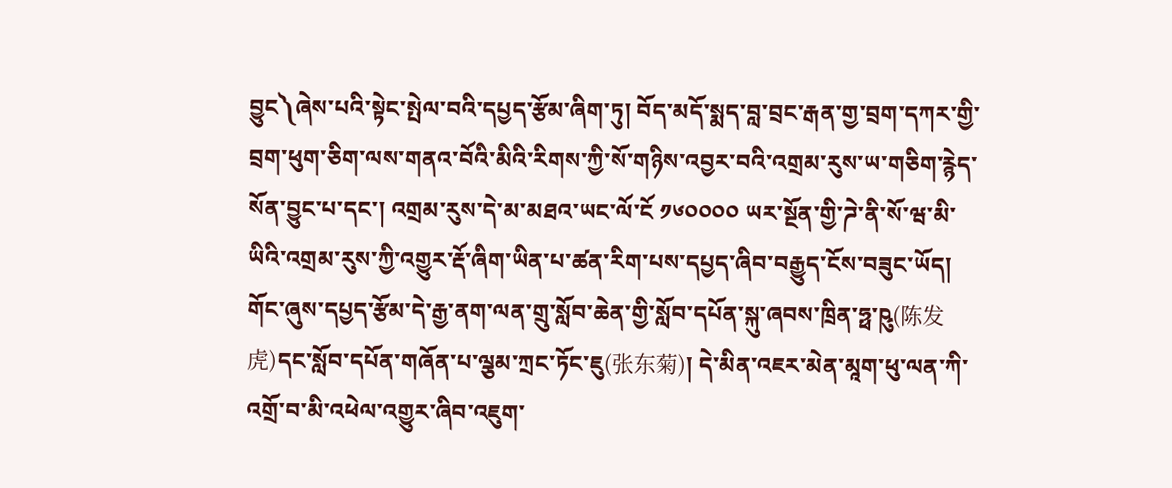བྱུང༽ཞེས་པའི་སྟེང་སྤེལ་བའི་དཔྱད་རྩོམ་ཞིག་ཏུ། བོད་མདོ་སྨད་བླ་བྲང་རྒན་གྱ་བྲག་དཀར་གྱི་བྲག་ཕུག་ཅིག་ལས་གནའ་བོའི་མིའི་རིགས་ཀྱི་སོ་གཉིས་འབྱར་བའི་འགྲམ་རུས་ཡ་གཅིག་རྙེད་སོན་བྱུང་པ་དང་། འགྲམ་རུས་དེ་མ་མཐའ་ཡང་ལོ་ངོ ༡༦༠༠༠༠ ཡར་སྔོན་གྱི་ཌེ་ནི་སོ་ཝ་མི་ཡིའི་འགྲམ་རུས་ཀྱི་འགྱུར་རྡོ་ཞིག་ཡིན་པ་ཚན་རིག་པས་དཔྱད་ཞིབ་བརྒྱུད་ངོས་བཟུང་ཡོད།
གོང་ཞུས་དཔྱད་རྩོམ་དེ་རྒྱ་ནག་ལན་གྲུ་སློབ་ཆེན་གྱི་སློབ་དཔོན་སྐུ་ཞབས་ཁྲིན་ཧྥ་ཥུ(陈发虎)དང་སློབ་དཔོན་གཞོན་པ་ལྕམ་ཀྲང་ཏོང་ཇུ(张东菊)། དེ་མིན་འཇར་མེན་མཱག་ཕུ་ལན་ཀི་འགྲོ་བ་མི་འཕེལ་འགྱུར་ཞིབ་འཇུག་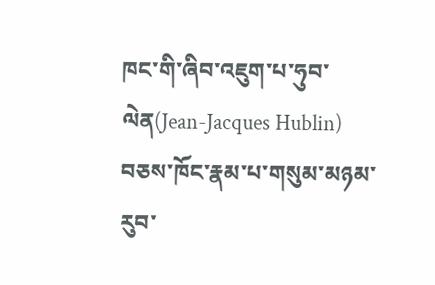ཁང་གི་ཞིབ་འཇུག་པ་ཧུབ་ལེན(Jean-Jacques Hublin) བཅས་ཁོང་རྣམ་པ་གསུམ་མཉམ་རུབ་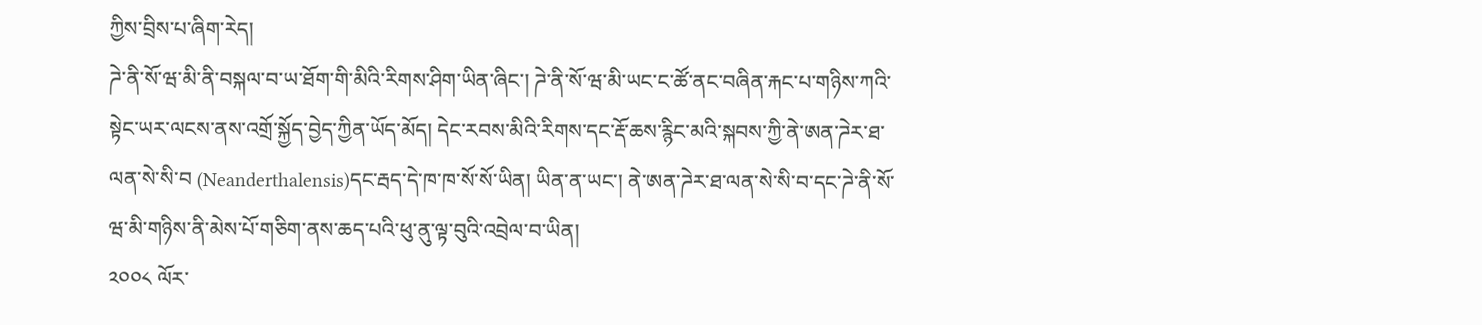ཀྱིས་བྲིས་པ་ཞིག་རེད།
ཌེ་ནི་སོ་ཝ་མི་ནི་བསྐལ་བ་ཡ་ཐོག་གི་མིའི་རིགས་ཤིག་ཡིན་ཞིང་། ཌེ་ནི་སོ་ཝ་མི་ཡང་ང་ཚོ་ནང་བཞིན་རྐང་པ་གཉིས་ཀའི་སྟེང་ཡར་ལངས་ནས་འགྲོ་སྐྱོད་བྱེད་ཀྱིན་ཡོད་མོད། དེང་རབས་མིའི་རིགས་དང་རྡོ་ཆས་རྙིང་མའི་སྐབས་ཀྱི་ནེ་ཨན་ཌེར་ཐ་ལན་སེ་སི་བ (Neanderthalensis)དང་རྦད་དེ་ཁ་ཁ་སོ་སོ་ཡིན། ཡིན་ན་ཡང་། ནེ་ཨན་ཌེར་ཐ་ལན་སེ་སི་བ་དང་ཌེ་ནི་སོ་ཝ་མི་གཉིས་ནི་མེས་པོ་གཅིག་ནས་ཆད་པའི་ཕུ་ནུ་ལྟ་བུའི་འབྲེལ་བ་ཡིན།
༢༠༠༨ ལོར་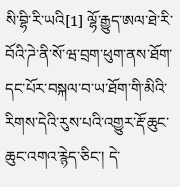སི་བྷི་རི་ཡའི[1] ལྷོ་རྒྱུད་ཨལ་ཐེ་རི་བོའི་ཌེ་ནི་སོ་ཝ་བྲག་ཕུག་ནས་ཐོག་དང་པོར་བསྐལ་བ་ཡ་ཐོག་གི་མིའི་རིགས་དེའི་རུས་པའི་འགྱུར་རྡོ་ཆུང་ཆུང་འགའ་རྙེད་ཅིང་། དེ་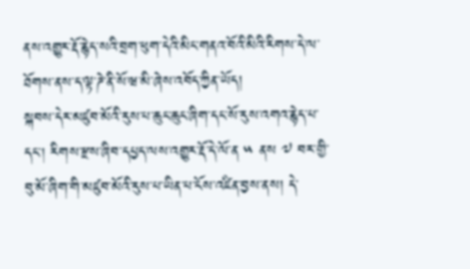ནས་འགྱུར་རྡོ་རྙེད་སའི་བྲག་ཕུག་དེའི་མིང་གནའ་བོའི་མིའི་རིགས་དེ་ལ་ཐོགས་ནས་ད་ལྟ་ཌེ་ནི་སོ་ཝ་མི་ཞེས་འབོད་ཀྱིན་ཡོད།
སྐབས་དེར་མཛུབ་མོའི་རུས་པ་ཆུང་ཆུང་ཞིག་དང་སོ་རུས་འགའ་རྙེད་པ་དང་། རིགས་རྫས་ཞིབ་དཔྱད་ལས་འགྱུར་རྡོ་དེ་ལོ་ན ༥ ནས ༧ བར་གྱི་བུ་མོ་ཞིག་གི་མཛུབ་མོའི་རུས་པ་ཡིན་པ་ངོས་འཛིན་བྱས་ནས། དེ་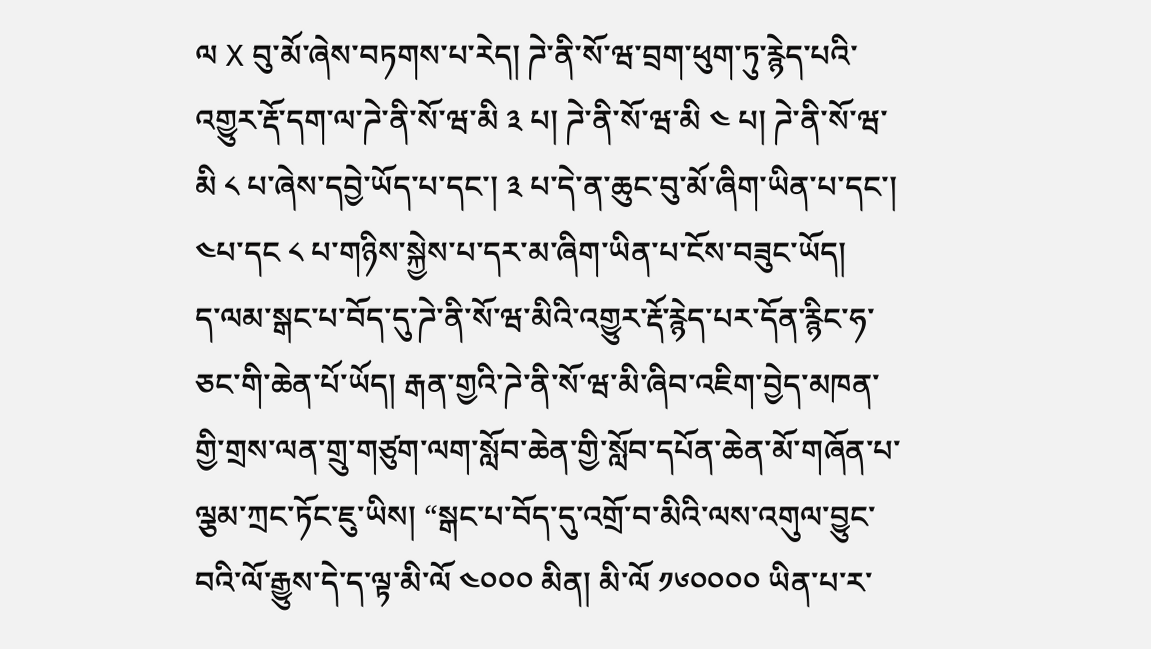ལ X བུ་མོ་ཞེས་བཏགས་པ་རེད། ཌེ་ནི་སོ་ཝ་བྲག་ཕུག་ཏུ་རྙེད་པའི་འགྱུར་རྡོ་དག་ལ་ཌེ་ནི་སོ་ཝ་མི ༣ པ། ཌེ་ནི་སོ་ཝ་མི ༤ པ། ཌེ་ནི་སོ་ཝ་མི ༨ པ་ཞེས་དབྱེ་ཡོད་པ་དང་། ༣ པ་དེ་ན་ཆུང་བུ་མོ་ཞིག་ཡིན་པ་དང་། ༤པ་དང ༨ པ་གཉིས་སྐྱེས་པ་དར་མ་ཞིག་ཡིན་པ་ངོས་བཟུང་ཡོད།
ད་ལམ་སྒང་པ་བོད་དུ་ཌེ་ནི་སོ་ཝ་མིའི་འགྱུར་རྡོ་རྙེད་པར་དོན་རྙིང་ཧ་ཅང་གི་ཆེན་པོ་ཡོད། རྒན་གྱའི་ཌེ་ནི་སོ་ཝ་མི་ཞིབ་འཇིག་བྱེད་མཁན་གྱི་གྲས་ལན་གྲུ་གཙུག་ལག་སློབ་ཆེན་གྱི་སློབ་དཔོན་ཆེན་མོ་གཞོན་པ་ལྕམ་ཀྲང་ཏོང་ཇུ་ཡིས། “སྒང་པ་བོད་དུ་འགྲོ་བ་མིའི་ལས་འགུལ་བྱུང་བའི་ལོ་རྒྱུས་དེ་ད་ལྟ་མི་ལོ ༤༠༠༠ མིན། མི་ལོ ༡༦༠༠༠༠ ཡིན་པ་ར་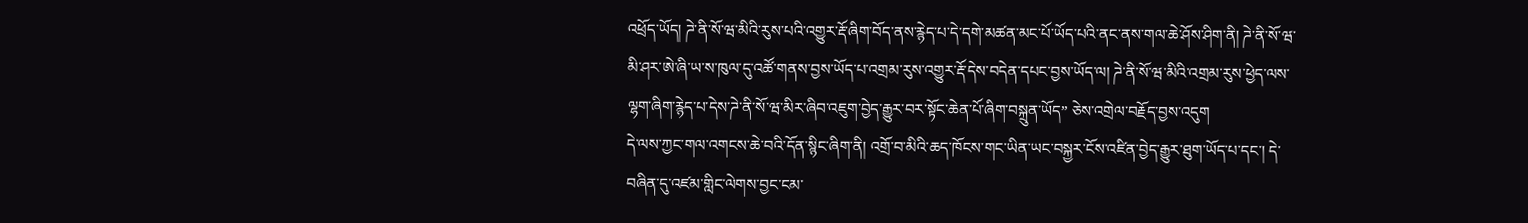འཕྲོད་ཡོད། ཌེ་ནི་སོ་ཝ་མིའི་རུས་པའི་འགྱུར་རྡོ་ཞིག་བོད་ནས་རྙེད་པ་དེ་དགེ་མཚན་མང་པོ་ཡོད་པའི་ནང་ནས་གལ་ཆེ་ཤོས་ཤིག་ནི། ཌེ་ནི་སོ་ཝ་མི་ཤར་ཨེ་ཞི་ཡ་ས་ཁུལ་དུ་འཚོ་གནས་བྱས་ཡོད་པ་འགྲམ་རུས་འགྱུར་རྡོ་དེས་བདེན་དཔང་བྱས་ཡོད་ལ། ཌེ་ནི་སོ་ཝ་མིའི་འགྲམ་རུས་ཕྱེད་ལས་ལྷག་ཞིག་རྙེད་པ་དེས་ཌེ་ནི་སོ་ཝ་མིར་ཞིབ་འཇུག་བྱེད་རྒྱུར་བར་སྟོང་ཆེན་པོ་ཞིག་བསྐྲུན་ཡོད” ཅེས་འགྲེལ་བརྗོད་བྱས་འདུག
དེ་ལས་ཀྱང་གལ་འགངས་ཆེ་བའི་དོན་སྙིང་ཞིག་ནི། འགྲོ་བ་མིའི་ཆད་ཁོངས་གང་ཡིན་ཡང་བསྐྱར་ངོས་འཛིན་བྱེད་རྒྱུར་ཐུག་ཡོད་པ་དང་། དེ་བཞིན་དུ་འཛམ་གླིང་ལེགས་བྱང་ངམ་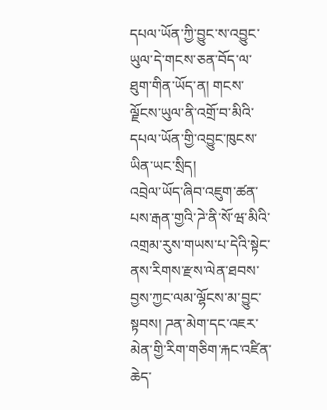དཔལ་ཡོན་ཀྱི་བྱུང་ས་འབྱུང་ཡུལ་དེ་གངས་ཅན་བོད་ལ་ཐུག་གིན་ཡོད་ན། གངས་ལྗོངས་ཡུལ་ནི་འགྲོ་བ་མིའི་དཔལ་ཡོན་གྱི་འབྱུང་ཁུངས་ཡིན་ཡང་སྲིད།
འབྲེལ་ཡོད་ཞིབ་འཇུག་ཚན་པས་རྒན་གྱའི་ཌེ་ནི་སོ་ཝ་མིའི་འགྲམ་རུས་གཡས་པ་དེའི་སྟེང་ནས་རིགས་རྫས་ལེན་ཐབས་བྱས་ཀྱང་ལམ་ལྷོངས་མ་བྱུང་སྟབས། ཌན་མེག་དང་འཇར་མེན་གྱི་རིག་གཅིག་རྐང་འཛིན་ཆེད་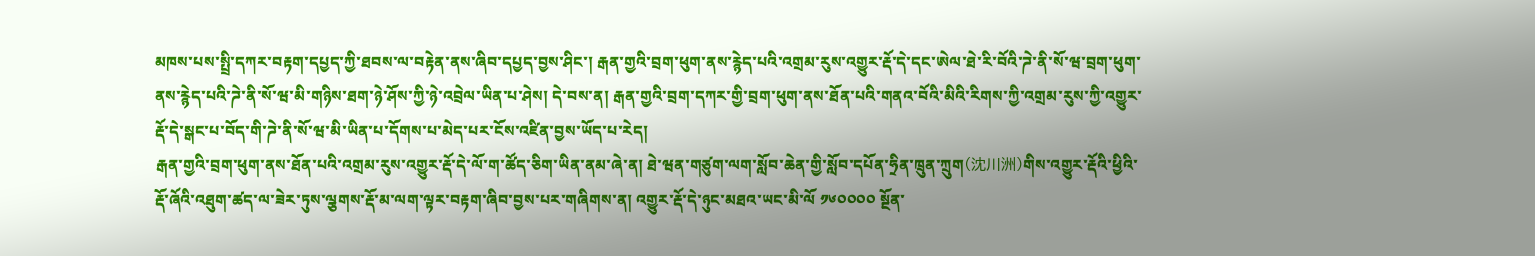མཁས་པས་སྤྲི་དཀར་བརྟག་དཔྱད་ཀྱི་ཐབས་ལ་བརྟེན་ནས་ཞིབ་དཔྱད་བྱས་ཤིང་། རྒན་གྱའི་བྲག་ཕུག་ནས་རྙེད་པའི་འགྲམ་རུས་འགྱུར་རྡོ་དེ་དང་ཨེལ་ཐེ་རི་བོའི་ཌེ་ནི་སོ་ཝ་བྲག་ཕུག་ནས་རྙེད་པའི་ཌེ་ནི་སོ་ཝ་མི་གཉིས་ཐག་ཉེ་ཤོས་ཀྱི་ཉེ་འབྲེལ་ཡིན་པ་ཤེས། དེ་བས་ན། རྒན་གྱའི་བྲག་དཀར་གྱི་བྲག་ཕུག་ནས་ཐོན་པའི་གནའ་བོའི་མིའི་རིགས་ཀྱི་འགྲམ་རུས་ཀྱི་འགྱུར་རྡོ་དེ་སྒང་པ་བོད་གི་ཌེ་ནི་སོ་ཝ་མི་ཡིན་པ་དོགས་པ་མེད་པར་ངོས་འཛིན་བྱས་ཡོད་པ་རེད།
རྒན་གྱའི་བྲག་ཕུག་ནས་ཐོན་པའི་འགྲམ་རུས་འགྱུར་རྡོ་དེ་ལོ་ག་ཚོད་ཅིག་ཡིན་ནམ་ཞེ་ན། ཐེ་ཝན་གཙུག་ལག་སློབ་ཆེན་གྱི་སློབ་དཔོན་ཧྲིན་ཁྲུན་ཀྲུག(沈川洲)གིས་འགྱུར་རྡོའི་ཕྱིའི་རྡོ་ཞོའི་འཐུག་ཚད་ལ་ཟེར་ཏུས་ལྕགས་རྡོ་མ་ལག་ལྟར་བརྟག་ཞིབ་བྱས་པར་གཞིགས་ན། འགྱུར་རྡོ་དེ་ཉུང་མཐའ་ཡང་མི་ལོ ༡༦༠༠༠༠ སྔོན་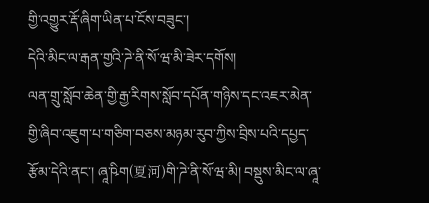གྱི་འགྱུར་རྡོ་ཞིག་ཡིན་པ་ངོས་བཟུང་།
དེའི་མིང་ལ་རྒན་གྱའི་ཌེ་ནི་སོ་ཝ་མི་ཟེར་དགོས།
ལན་གྲུ་སློབ་ཆེན་གྱི་རྒྱ་རིགས་སློབ་དཔོན་གཉིས་དང་འཇར་མེན་གྱི་ཞིབ་འཇུག་པ་གཅིག་བཅས་མཉམ་རུབ་ཀྱིས་བྲིས་པའི་དཔྱད་རྩོམ་དེའི་ནང་། ཞཱ་ཥིག(夏河)གི་ཌེ་ནི་སོ་ཝ་མི། བསྡུས་མིང་ལ་ཞཱ་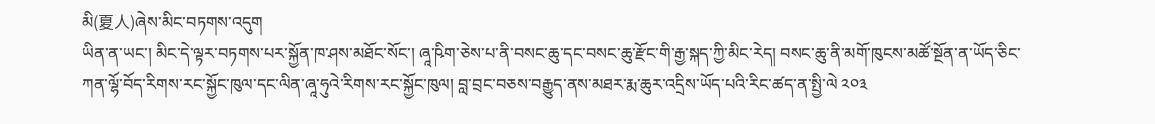མི(夏人)ཞེས་མིང་བཏགས་འདུག
ཡིན་ན་ཡང་། མིང་དེ་ལྟར་བཏགས་པར་སྐྱོན་ཁ་ཤས་མཐོང་སོང་། ཞཱ་ཥིག་ཅེས་པ་ནི་བསང་ཆུ་དང་བསང་ཆུ་རྫོང་གི་རྒྱ་སྐད་ཀྱི་མིང་རེད། བསང་ཆུ་ནི་མགོ་ཁུངས་མཚོ་སྔོན་ན་ཡོད་ཅིང་ཀན་ལྷོ་བོད་རིགས་རང་སྐྱོང་ཁུལ་དང་ལིན་ཞཱ་ཧུའེ་རིགས་རང་སྐྱོང་ཁུལ། བླ་བྲང་བཅས་བརྒྱུད་ནས་མཐར་རྨ་ཆུར་འདྲིས་ཡོད་པའི་རིང་ཚད་ན་སྤྱི་ལེ ༢༠༣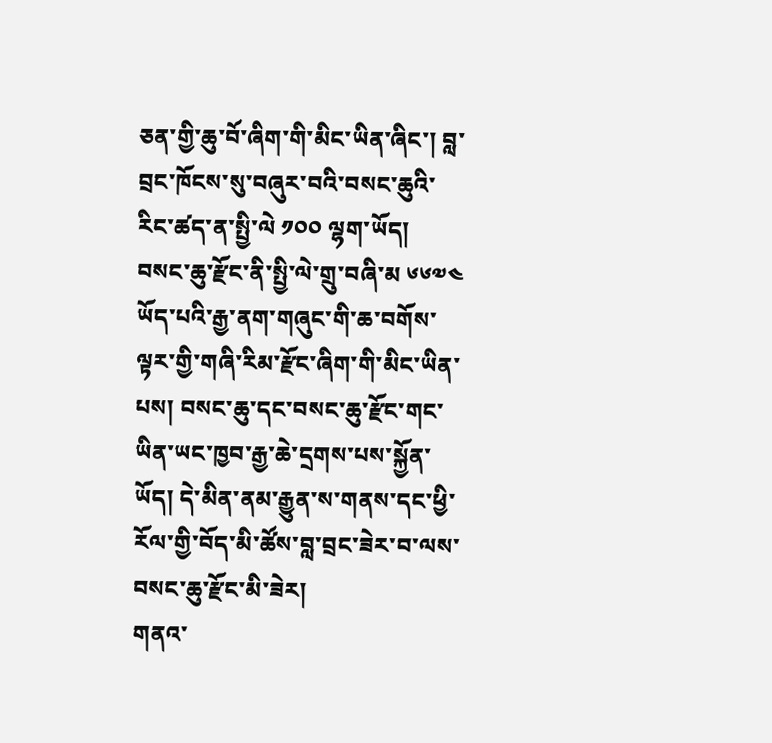ཅན་གྱི་ཆུ་བོ་ཞིག་གི་མིང་ཡིན་ཞིང་། བླ་བྲང་ཁོངས་སུ་བཞུར་བའི་བསང་ཆུའི་རིང་ཚད་ན་སྤྱི་ལེ ༡༠༠ ལྷག་ཡོད། བསང་ཆུ་རྫོང་ནི་སྤྱི་ལེ་གྲུ་བཞི་མ ༦༦༧༤ ཡོད་པའི་རྒྱ་ནག་གཞུང་གི་ཆ་བགོས་ལྟར་གྱི་གཞི་རིམ་རྫོང་ཞིག་གི་མིང་ཡིན་པས། བསང་ཆུ་དང་བསང་ཆུ་རྫོང་གང་ཡིན་ཡང་ཁྱབ་རྒྱ་ཆེ་དྲགས་པས་སྐྱོན་ཡོད། དེ་མིན་ནམ་རྒྱུན་ས་གནས་དང་ཕྱི་རོལ་གྱི་བོད་མི་ཚོས་བླ་བྲང་ཟེར་བ་ལས་བསང་ཆུ་རྫོང་མི་ཟེར།
གནའ་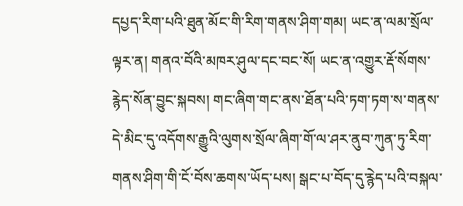དཔྱད་རིག་པའི་ཐུན་མོང་གི་རིག་གནས་ཤིག་གམ། ཡང་ན་ལམ་སྲོལ་ལྟར་ན། གནའ་བོའི་མཁར་ཤུལ་དང་བང་སོ། ཡང་ན་འགྱུར་རྡོ་སོགས་རྙེད་སོན་བྱུང་སྐབས། གང་ཞིག་གང་ནས་ཐོན་པའི་ཏག་ཏག་ས་གནས་དེ་མིང་དུ་འདོགས་རྒྱུའི་ལུགས་སྲོལ་ཞིག་གོ་ལ་ཤར་ནུབ་ཀུན་ཏུ་རིག་གནས་ཤིག་གི་ངོ་བོས་ཆགས་ཡོད་པས། སྒང་པ་བོད་དུ་རྙེད་པའི་བསྐལ་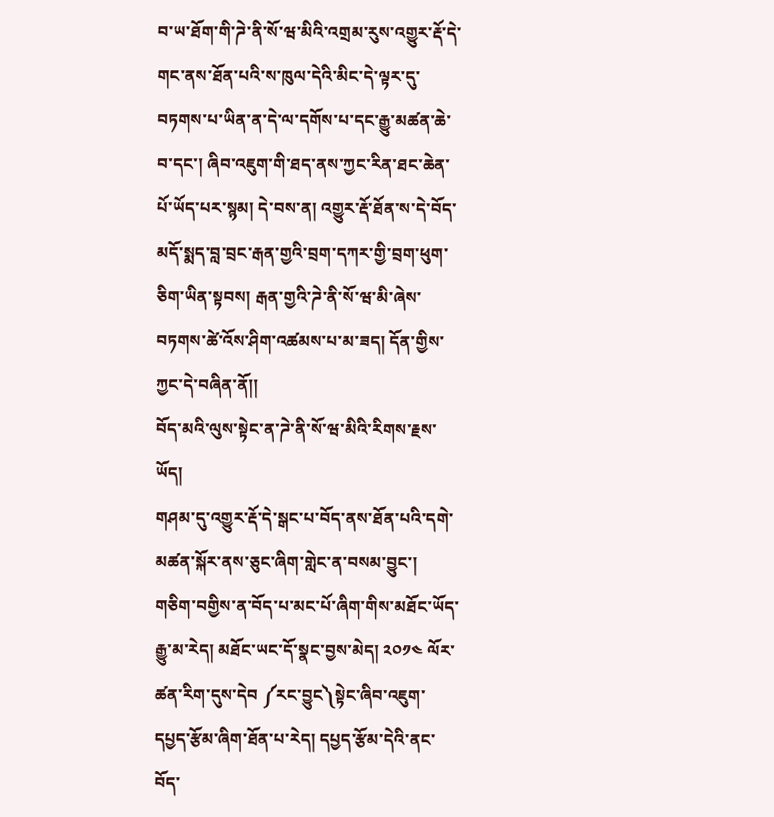བ་ཡ་ཐོག་གི་ཌེ་ནི་སོ་ཝ་མིའི་འགྲམ་རུས་འགྱུར་རྡོ་དེ་གང་ནས་ཐོན་པའི་ས་ཁུལ་དེའི་མིང་དེ་ལྟར་དུ་བཏགས་པ་ཡིན་ན་དེ་ལ་དགོས་པ་དང་རྒྱུ་མཚན་ཆེ་བ་དང་། ཞིབ་འཇུག་གི་ཐད་ནས་ཀྱང་རིན་ཐང་ཆེན་པོ་ཡོད་པར་སྙམ། དེ་བས་ན། འགྱུར་རྡོ་ཐོན་ས་དེ་བོད་མདོ་སྨད་བླ་བྲང་རྒན་གྱའི་བྲག་དཀར་གྱི་བྲག་ཕུག་ཅིག་ཡིན་སྟབས། རྒན་གྱའི་ཌེ་ནི་སོ་ཝ་མི་ཞེས་བཏགས་ཚེ་འོས་ཤིག་འཚམས་པ་མ་ཟད། དོན་གྱིས་ཀྱང་དེ་བཞིན་ནོ།།
བོད་མའི་ལུས་སྟེང་ན་ཌེ་ནི་སོ་ཝ་མིའི་རིགས་རྗས་ཡོད།
གཤམ་དུ་འགྱུར་རྡོ་དེ་སྒང་པ་བོད་ནས་ཐོན་པའི་དགེ་མཚན་སྐོར་ནས་ཅུང་ཞིག་གླེང་ན་བསམ་བྱུང་།
གཅིག་བགྱིས་ན་བོད་པ་མང་པོ་ཞིག་གིས་མཐོང་ཡོད་རྒྱུ་མ་རེད། མཐོང་ཡང་དོ་སྣང་བྱས་མེད། ༢༠༡༤ ལོར་ཚན་རིག་དུས་དེབ ༼རང་བྱུང༽སྟེང་ཞིབ་འཇུག་དཔྱད་རྩོམ་ཞིག་ཐོན་པ་རེད། དཔྱད་རྩོམ་དེའི་ནང་བོད་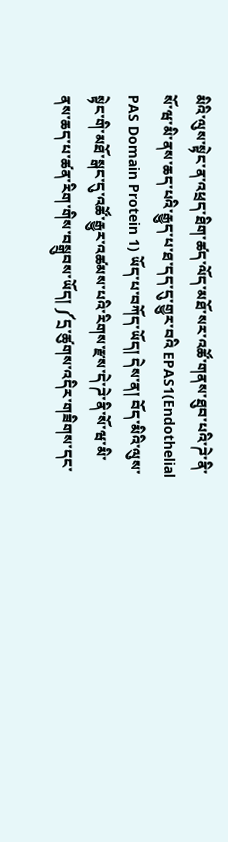མིའི་ལུས་སྟེང་ན་འཕྲད་ཐིག་ཚད་ལོད་མཐོ་སར་འཚོ་གནས་ཐུབ་པའི་ཌེ་ནི་སོ་ཝ་མི་ནས་ཆད་པའི་རྒྱུད་པ་ཐ་དད་དུ་གྱུར་བའི EPAS1(Endothelial PAS Domain Protein 1) ཡོད་པ་བཀོད་ཡོད། དེས་ན། བོད་མིའི་ལུས་སྟེང་གི་མཐོ་སྒང་དུ་འཚོ་རྒྱུར་འཚམས་པའི་རིགས་རྫས་དེ་ཌེ་ནི་སོ་ཝ་མི་ནས་ཆད་པ་ཚན་རིག་གིས་བསྒྲུབས་ཡོད། ༼དྲ་ཚུགས་འདིར་གཟིགས་དང་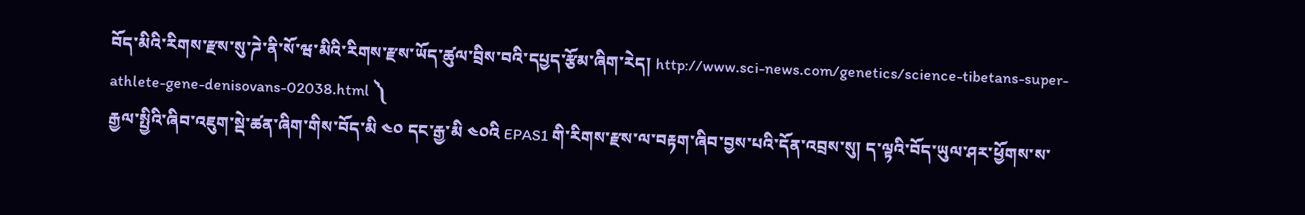བོད་མིའི་རིགས་རྫས་སུ་ཌེ་ནི་སོ་ཝ་མིའི་རིགས་རྫས་ཡོད་ཚུལ་བྲིས་བའི་དཔྱད་རྩོམ་ཞིག་རེད། http://www.sci-news.com/genetics/science-tibetans-super-athlete-gene-denisovans-02038.html ༽
རྒྱལ་སྤྱིའི་ཞིབ་འཇུག་སྡེ་ཚན་ཞིག་གིས་བོད་མི ༤༠ དང་རྒྱ་མི ༤༠འི EPAS1 གི་རིགས་རྫས་ལ་བརྟག་ཞིབ་བྱས་པའི་དོན་འབྲས་སུ། ད་ལྟའི་བོད་ཡུལ་ཤར་ཕྱོགས་ས་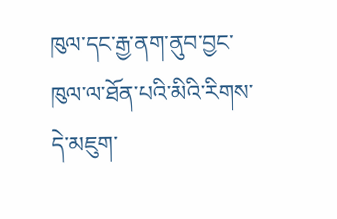ཁུལ་དང་རྒྱ་ནག་ནུབ་བྱང་ཁུལ་ལ་ཐོན་པའི་མིའི་རིགས་དེ་མཇུག་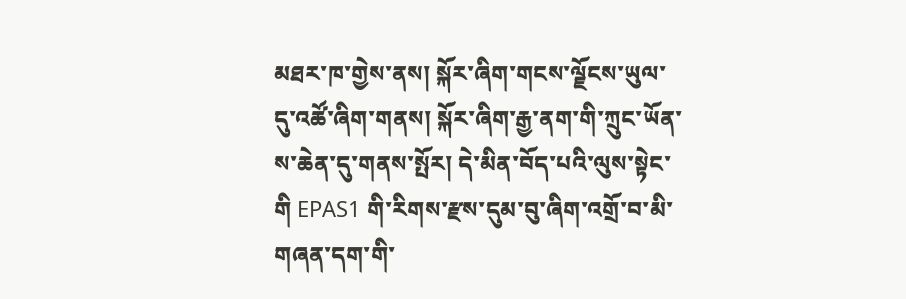མཐར་ཁ་གྱེས་ནས། སྐོར་ཞིག་གངས་ལྗོངས་ཡུལ་དུ་འཚོ་ཞིག་གནས། སྐོར་ཞིག་རྒྱ་ནག་གི་ཀྲུང་ཡོན་ས་ཆེན་དུ་གནས་སྤོར། དེ་མིན་བོད་པའི་ལུས་སྟེང་གི EPAS1 གི་རིགས་རྫས་དུམ་བུ་ཞིག་འགྲོ་བ་མི་གཞན་དག་གི་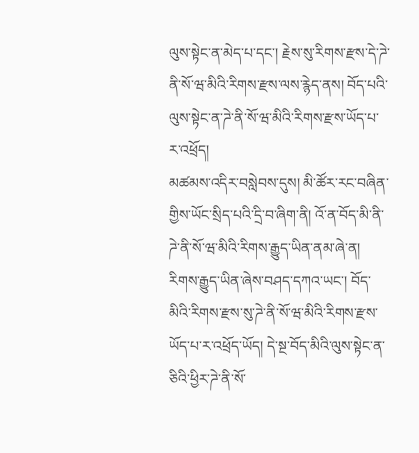ལུས་སྟེང་ན་མེད་པ་དང་། རྗེས་སུ་རིགས་རྫས་དེ་ཌེ་ནི་སོ་ཝ་མིའི་རིགས་རྫས་ལས་རྙེད་ནས། བོད་པའི་ལུས་སྟེང་ན་ཌེ་ནི་སོ་ཝ་མིའི་རིགས་རྫས་ཡོད་པ་ར་འཕྲོད།
མཚམས་འདིར་བསླེབས་དུས། མི་ཚོར་རང་བཞིན་གྱིས་ཡོང་སྲིད་པའི་དྲི་བ་ཞིག་ནི། འོ་ན་བོད་མི་ནི་ཌེ་ནི་སོ་ཝ་མིའི་རིགས་རྒྱུད་ཡིན་ནམ་ཞེ་ན། རིགས་རྒྱུད་ཡིན་ཞེས་བཤད་དཀའ་ཡང་། བོད་མིའི་རིགས་རྫས་སུ་ཌེ་ནི་སོ་ཝ་མིའི་རིགས་རྫས་ཡོད་པ་ར་འཕྲོད་ཡོད། དེ་སྔ་བོད་མིའི་ལུས་སྟེང་ན་ཅིའི་ཕྱིར་ཌེ་ནི་སོ་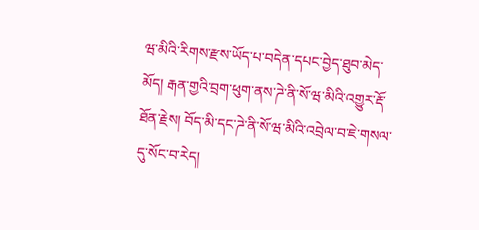ཝ་མིའི་རིགས་རྫས་ཡོད་པ་བདེན་དཔང་བྱེད་ཐུབ་མེད་མོད། རྒན་གྱའི་བྲག་ཕུག་ནས་ཌེ་ནི་སོ་ཝ་མིའི་འགྱུར་རྡོ་ཐོན་རྗེས། བོད་མི་དང་ཌེ་ནི་སོ་ཝ་མིའི་འབྲེལ་བ་ཇེ་གསལ་དུ་སོང་བ་རེད།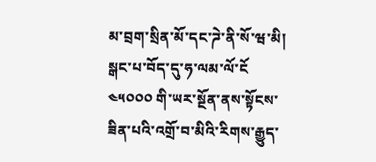མ་བྲག་སྲིན་མོ་དང་ཌེ་ནི་སོ་ཝ་མི།
སྒང་པ་བོད་དུ་ཧ་ལམ་ལོ་ངོ ༤༥༠༠༠ གི་ཡར་སྔོན་ནས་སྟོངས་ཟིན་པའི་འགྲོ་བ་མིའི་རིགས་རྒྱུད་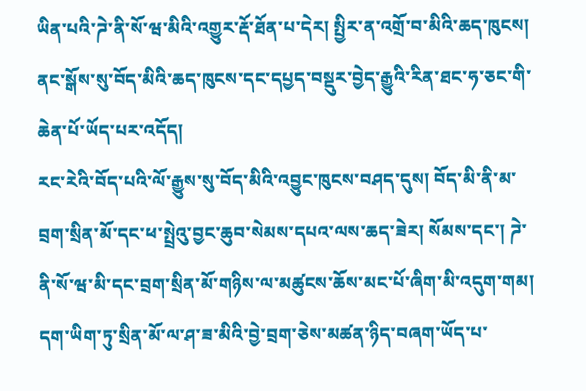ཡིན་པའི་ཌེ་ནི་སོ་ཝ་མིའི་འགྱུར་རྡོ་ཐོན་པ་དེར། སྤྱིར་ན་འགྲོ་བ་མིའི་ཆད་ཁུངས། ནང་སྒོས་སུ་བོད་མིའི་ཆད་ཁུངས་དང་དཔྱད་བསྡུར་བྱེད་རྒྱུའི་རིན་ཐང་ཧ་ཅང་གི་ཆེན་པོ་ཡོད་པར་འདོད།
རང་རེའི་བོད་པའི་ལོ་རྒྱུས་སུ་བོད་མིའི་འབྱུང་ཁུངས་བཤད་དུས། བོད་མི་ནི་མ་བྲག་སྲིན་མོ་དང་ཕ་སྤྲེའུ་བྱང་ཆུབ་སེམས་དཔའ་ལས་ཆད་ཟེར། སོམས་དང་། ཌེ་ནི་སོ་ཝ་མི་དང་བྲག་སྲིན་མོ་གཉིས་ལ་མཚུངས་ཆོས་མང་པོ་ཞིག་མི་འདུག་གམ། དག་ཡིག་ཏུ་སྲིན་མོ་ལ་ཤ་ཟ་མིའི་བྱེ་བྲག་ཅེས་མཚན་ཉིད་བཞག་ཡོད་པ་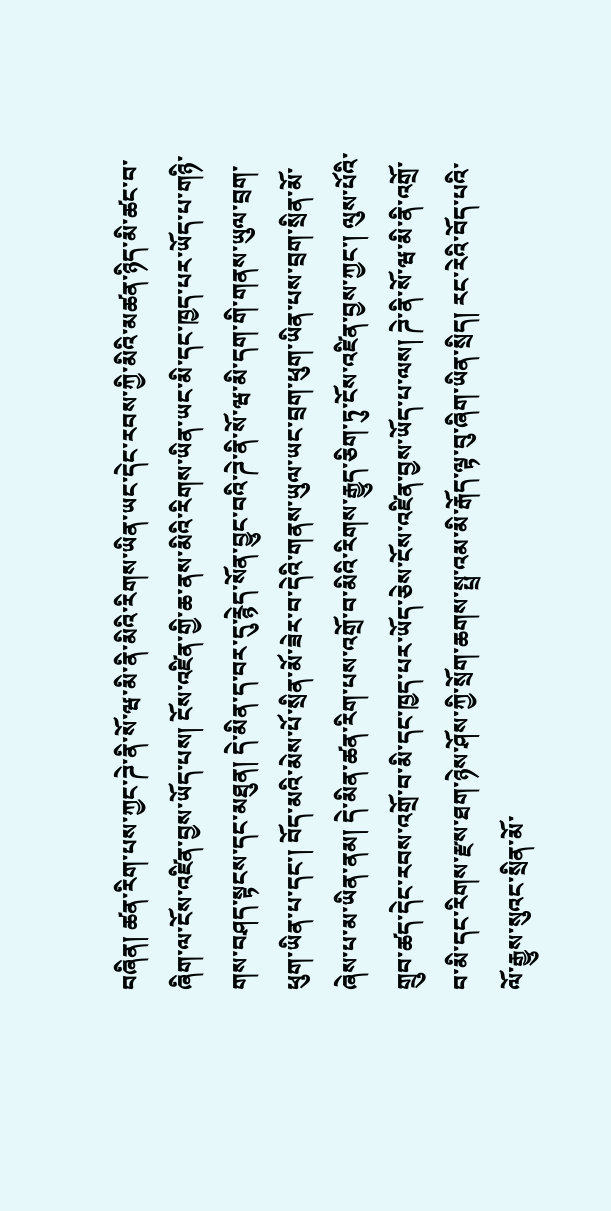བཞིན། ཚན་རིག་པས་ཀྱང་ཌེ་ནི་སོ་ཝ་མི་ནི་མིའི་རིགས་ཡིན་ཡང་དེང་རབས་ཀྱི་མིའི་མཚན་ཉིད་མི་ཚང་བ་ཞིག་ལ་ངོས་འཛིན་བྱས་ཡོད་པས། ངོས་འཛིན་གྱི་ཆ་ནས་མིའི་རིགས་ཡིན་ཡང་མི་དང་ཁྱད་པར་ཡོད་པ་གཉི་གས་བཤད་སྟངས་དང་མཐུན། དེ་མིན་ད་བར་དུ་རྙེད་སོན་བྱུང་བའི་ཌེ་ནི་སོ་ཝ་མི་དག་གི་གནས་ཡུལ་བྲག་ཕུག་ཡིན་པ་དང་། བོད་མའི་མེས་པོ་སྲིན་མོ་ཟེར་བ་དེའི་གནས་ཡུལ་ཡང་བྲག་ཕུག་ཡིན་པས་བྲག་སྲིན་མོ་ཞེས་པ་མ་ཡིན་ནམ། དེ་མིན་ཚན་རིག་པས་འགྲོ་བ་མིའི་རིགས་རྒྱུད་ཅིག་ཏུ་ངོས་འཛིན་བྱས་ཀྱང་། ལུས་པོའི་གྲུབ་ཚད་དེང་རབས་འགྲོ་བ་མི་དང་ཁྱད་པར་ཡོད་ཅེས་ངོས་འཛིན་བྱས་ཡོད་པ་ལས། ཌེ་ནི་སོ་ཝ་མི་ནི་འགྲོ་བ་མི་དང་རིགས་རྫས་ཐག་ཉེས་ཤོས་ཀྱི་སྲོག་ཆགས་སྤྲ་འམ་མི་རྒོད་ལྟ་བུ་ཞིག་ཡིན་སྲིད། རང་རེའི་བོད་པའི་ལོ་རྒྱུས་སུའང་སྲིན་མོ་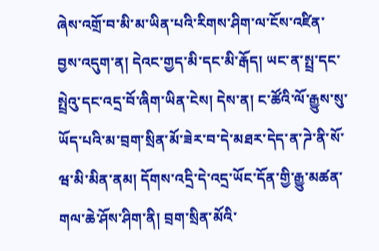ཞེས་འགྲོ་བ་མི་མ་ཡིན་པའི་རིགས་ཤིག་ལ་ངོས་འཛིན་བྱས་འདུག་ན། དེའང་གྱད་མི་དང་མི་རྒོད། ཡང་ན་སྤྲ་དང་སྤྲེའུ་དང་འདྲ་བོ་ཞིག་ཡིན་ངེས། དེས་ན། ང་ཚོའི་ལོ་རྒྱུས་སུ་ཡོད་པའི་མ་བྲག་སྲིན་མོ་ཟེར་བ་དེ་མཐར་དེད་ན་ཌེ་ནི་སོ་ཝ་མི་མིན་ནམ། དོགས་འདྲི་དེ་འདྲ་ཡོང་དོན་གྱི་རྒྱུ་མཚན་གལ་ཆེ་ཤོས་ཤིག་ནི། བྲག་སྲིན་མོའི་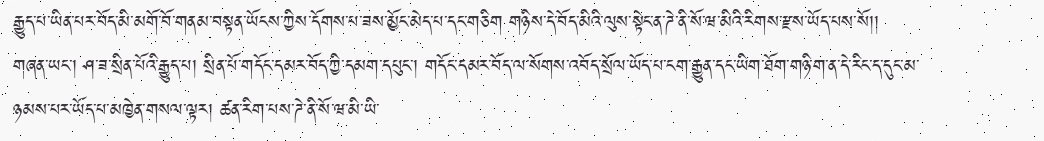རྒྱུད་པ་ཡིན་པར་བོད་མི་མགོ་བོ་གནམ་བསྟན་ཡོངས་ཀྱིས་དོགས་པ་ཟས་མྱོང་མེད་པ་དང་གཅིག གཉིས་དེ་བོད་མིའི་ལུས་སྟེང་ན་ཌེ་ནི་སོ་ཝ་མིའི་རིགས་རྫས་ཡོད་པས་སོ།།
གཞན་ཡང་། ཤ་ཟ་སྲིན་པོའི་རྒྱུད་པ། སྲིན་པོ་གདོང་དམར་བོད་ཀྱི་དམག་དཔུང་། གདོང་དམར་བོད་ལ་སོགས་འབོད་སྲོལ་ཡོད་པ་ངག་རྒྱུན་དང་ཡིག་ཐོག་གཉི་ག་ན་དེ་རིང་ད་དུང་མ་ཉམས་པར་ཡོད་པ་མཁྱེན་གསལ་ལྟར། ཚན་རིག་པས་ཌེ་ནི་སོ་ཝ་མི་ཡི་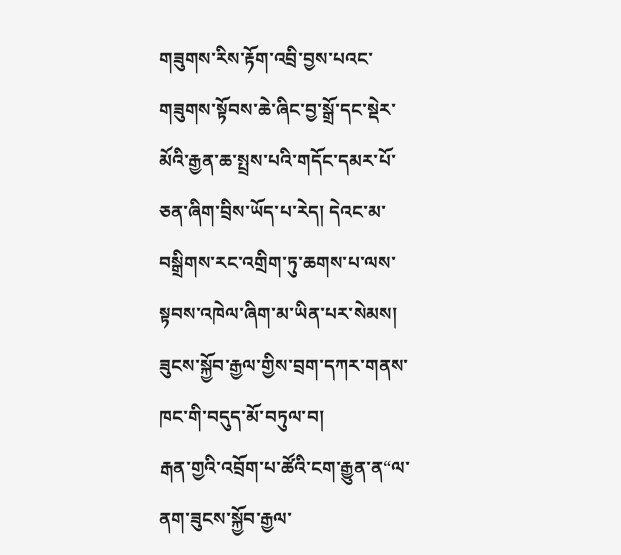གཟུགས་རིས་རྟོག་འབྲི་བྱས་པའང་གཟུགས་སྟོབས་ཆེ་ཞིང་བྱ་སྒྲོ་དང་སྡེར་མོའི་རྒྱན་ཆ་སྤྲས་པའི་གདོང་དམར་པོ་ཅན་ཞིག་བྲིས་ཡོད་པ་རེད། དེའང་མ་བསྒྲིགས་རང་འགྲིག་ཏུ་ཆགས་པ་ལས་སྟབས་འཁེལ་ཞིག་མ་ཡིན་པར་སེམས།
ཟུངས་སྐྱོབ་རྒྱལ་གྱིས་བྲག་དཀར་གནས་ཁང་གི་བདུད་མོ་བཏུལ་བ།
རྒན་གྱའི་འབྲོག་པ་ཚོའི་ངག་རྒྱུན་ན“ལ་ནག་ཟུངས་སྐྱོབ་རྒྱལ་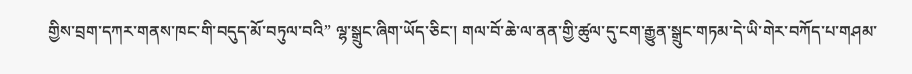གྱིས་བྲག་དཀར་གནས་ཁང་གི་བདུད་མོ་བཏུལ་བའི” ལྷ་སྒྲུང་ཞིག་ཡོད་ཅིང་། གལ་བོ་ཆེ་ལ་ནན་གྱི་ཚུལ་དུ་ངག་རྒྱུན་སྒྲུང་གཏམ་དེ་ཡི་གེར་བཀོད་པ་གཤམ་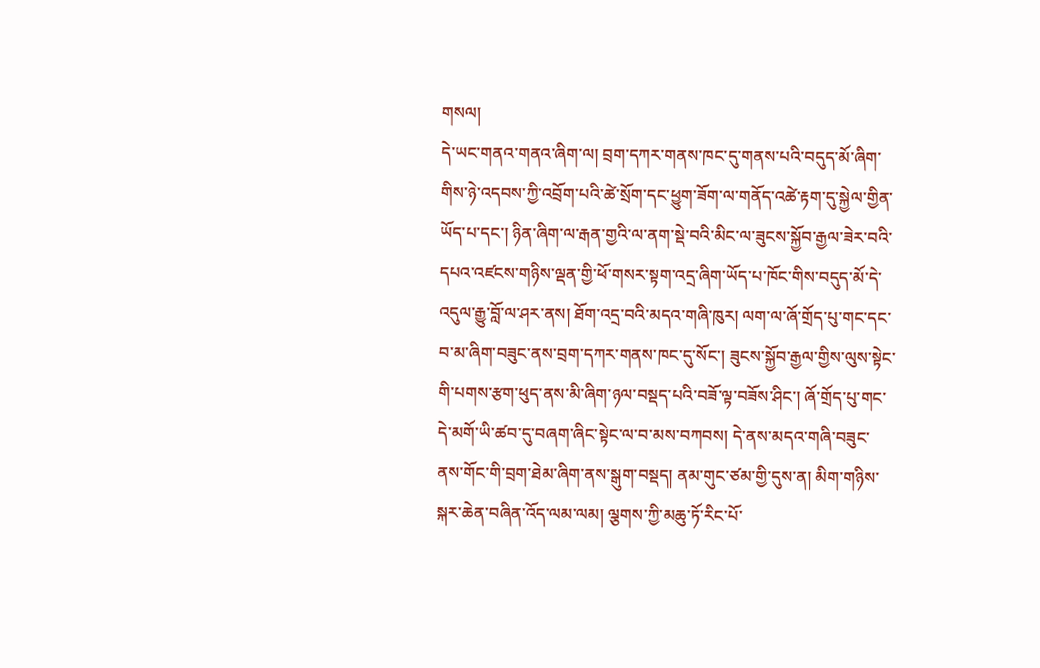གསལ།
དེ་ཡང་གནའ་གནའ་ཞིག་ལ། བྲག་དཀར་གནས་ཁང་དུ་གནས་པའི་བདུད་མོ་ཞིག་གིས་ཉེ་འདབས་ཀྱི་འབྲོག་པའི་ཚེ་སྲོག་དང་ཕྱུག་ཟོག་ལ་གནོད་འཚེ་རྟག་དུ་སྐྱེལ་གྱིན་ཡོད་པ་དང་། ཉིན་ཞིག་ལ་རྒན་གྱའི་ལ་ནག་སྡེ་བའི་མིང་ལ་ཟུངས་སྐྱོབ་རྒྱལ་ཟེར་བའི་དཔའ་འཛངས་གཉིས་ལྡན་གྱི་ཕོ་གསར་སྟག་འདྲ་ཞིག་ཡོད་པ་ཁོང་གིས་བདུད་མོ་དེ་འདུལ་རྒྱུ་བློ་ལ་ཤར་ནས། ཐོག་འདྲ་བའི་མདའ་གཞི་ཁུར། ལག་ལ་ཞོ་གྲོད་པུ་གང་དང་བ་མ་ཞིག་བཟུང་ནས་བྲག་དཀར་གནས་ཁང་དུ་སོང་། ཟུངས་སྐྱོབ་རྒྱལ་གྱིས་ལུས་སྟེང་གི་པགས་རྩག་ཕུད་ནས་མི་ཞིག་ཉལ་བསྡད་པའི་བཟོ་ལྟ་བཟོས་ཤིང་། ཞོ་གྲོད་པུ་གང་དེ་མགོ་ཡི་ཚབ་དུ་བཞག་ཞིང་སྟེང་ལ་བ་མས་བཀབས། དེ་ནས་མདའ་གཞི་བཟུང་ནས་གོང་གི་བྲག་ཐེམ་ཞིག་ནས་སྒུག་བསྡད། ནམ་གུང་ཙམ་གྱི་དུས་ན། མིག་གཉིས་སྐར་ཆེན་བཞིན་འོད་ལམ་ལམ། ལྕགས་ཀྱི་མཆུ་ཏོ་རིང་པོ་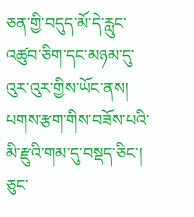ཅན་གྱི་བདུད་མོ་དེ་རླུང་འཚུབ་ཅིག་དང་མཉམ་དུ་འུར་འུར་གྱིས་ཡོང་ནས། པགས་རྩག་གིས་བཟོས་པའི་མི་རྫུའི་གམ་དུ་བསྡད་ཅིང་། ཅུང་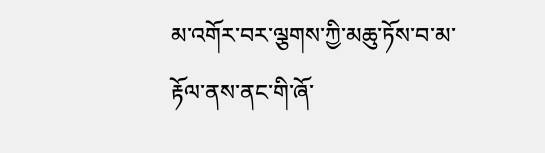མ་འགོར་བར་ལྕགས་ཀྱི་མཆུ་ཏོས་བ་མ་རྟོལ་ནས་ནང་གི་ཞོ་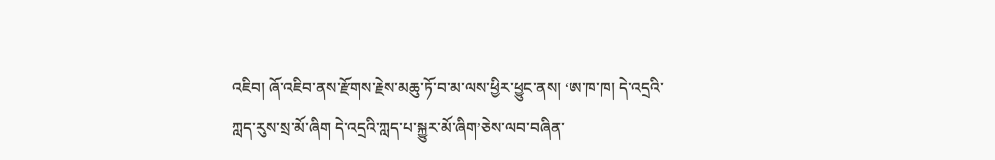འཇིབ། ཞོ་འཇིབ་ནས་རྫོགས་རྗེས་མཆུ་ཏོ་བ་མ་ལས་ཕྱིར་ཕྱུང་ནས། ‘ཨ་ཁ་ཁ། དེ་འདྲའི་ཀླད་རུས་སྲ་མོ་ཞིག དེ་འདྲའི་ཀླད་པ་སྐྱུར་མོ་ཞིག’ཅེས་ལབ་བཞིན་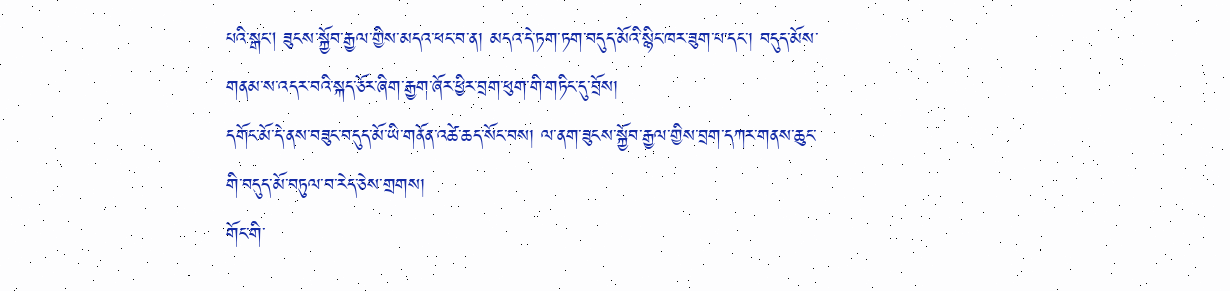པའི་སྒང། ཟུངས་སྐྱོབ་རྒྱལ་གྱིས་མདའ་ཕང་བ་ན། མདའ་དེ་ཏག་ཏག་བདུད་མོའི་སྙིང་ཁར་ཟུག་པ་དང་། བདུད་མོས་གནམ་ས་འདར་བའི་སྐད་ཅོར་ཞིག་རྒྱག་ཞོར་ཕྱིར་བྲག་ཕུག་གི་གཏིང་དུ་བྲོས།
དགོང་མོ་དེ་ནས་བཟུང་བདུད་མོ་ཡི་གནོན་འཚེ་ཆད་སོང་བས། ལ་ནག་ཟུངས་སྐྱོབ་རྒྱལ་གྱིས་བྲག་དཀར་གནས་ཆུང་གི་བདུད་མོ་བཏུལ་བ་རེད་ཅེས་གྲགས།
གོང་གི་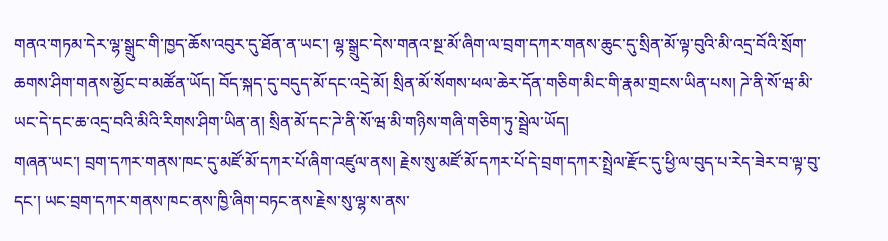གནའ་གཏམ་དེར་ལྷ་སྒྲུང་གི་ཁྱད་ཆོས་འབུར་དུ་ཐོན་ན་ཡང་། ལྷ་སྒྲུང་དེས་གནའ་སྔ་མོ་ཞིག་ལ་བྲག་དཀར་གནས་ཆུང་དུ་སྲིན་མོ་ལྟ་བུའི་མི་འདྲ་བོའི་སྲོག་ཆགས་ཤིག་གནས་མྱོང་བ་མཚོན་ཡོད། བོད་སྐད་དུ་བདུད་མོ་དང་འདྲེ་མོ། སྲིན་མོ་སོགས་ཕལ་ཆེར་དོན་གཅིག་མིང་གི་རྣམ་གྲངས་ཡིན་པས། ཌེ་ནི་སོ་ཝ་མི་ཡང་དེ་དང་ཆ་འདྲ་བའི་མིའི་རིགས་ཤིག་ཡིན་ན། སྲིན་མོ་དང་ཌེ་ནི་སོ་ཝ་མི་གཉིས་གཞི་གཅིག་ཏུ་སྦྲེལ་ཡོད།
གཞན་ཡང་། བྲག་དཀར་གནས་ཁང་དུ་མཛོ་མོ་དཀར་པོ་ཞིག་འཛུལ་ནས། རྗེས་སུ་མཛོ་མོ་དཀར་པོ་དེ་བྲག་དཀར་སྤྲེལ་རྫོང་དུ་ཕྱི་ལ་བུད་པ་རེད་ཟེར་བ་ལྟ་བུ་དང་། ཡང་བྲག་དཀར་གནས་ཁང་ནས་ཁྱི་ཞིག་བཏང་ནས་རྗེས་སུ་ལྷ་ས་ནས་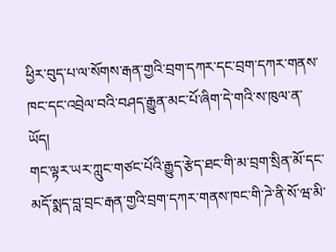ཕྱིར་བུད་པ་ལ་སོགས་རྒན་གྱའི་བྲག་དཀར་དང་བྲག་དཀར་གནས་ཁང་དང་འབྲེལ་བའི་བཤད་རྒྱུན་མང་པོ་ཞིག་དེ་གའི་ས་ཁུལ་ན་ཡོད།
གང་ལྟར་ཡར་ཀླུང་གཙང་པོའི་རྒྱུད་རྩེད་ཐང་གི་མ་བྲག་སྲིན་མོ་དང་མདོ་སྨད་བླ་བྲང་རྒན་གྱའི་བྲག་དཀར་གནས་ཁང་གི་ཌེ་ནི་སོ་ཝ་མི་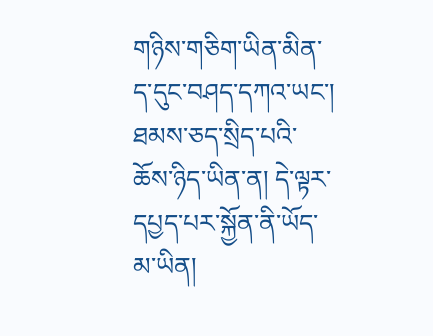གཉིས་གཅིག་ཡིན་མིན་ད་དུང་བཤད་དཀའ་ཡང་། ཐམས་ཅད་སྲིད་པའི་ཆོས་ཉིད་ཡིན་ན། དེ་ལྟར་དཔྱད་པར་སྐྱོན་ནི་ཡོད་མ་ཡིན།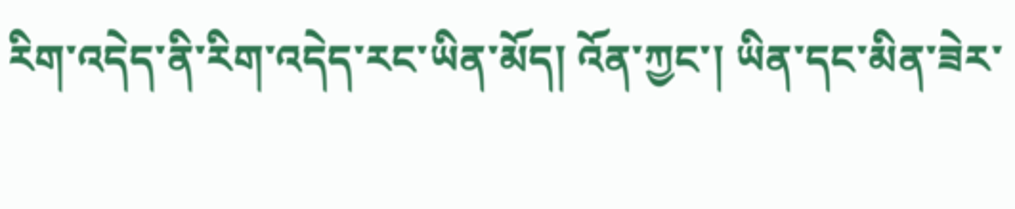རིག་འདེད་ནི་རིག་འདེད་རང་ཡིན་མོད། འོན་ཀྱང་། ཡིན་དང་མིན་ཟེར་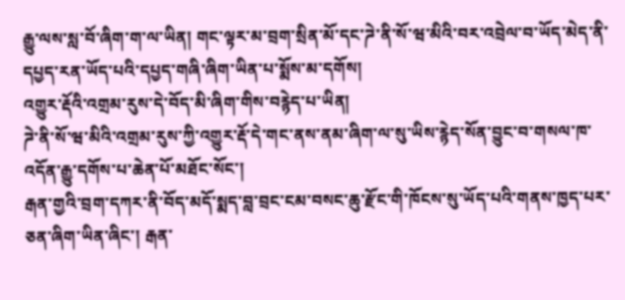རྒྱུ་ལས་སླ་བོ་ཞིག་ག་ལ་ཡིན། གང་ལྟར་མ་བྲག་སྲིན་མོ་དང་ཌེ་ནི་སོ་ཝ་མིའི་བར་འབྲེལ་བ་ཡོད་མེད་ནི་དཔྱད་རན་ཡོད་པའི་དཔྱད་གཞི་ཞིག་ཡིན་པ་སྨོས་མ་དགོས།
འགྱུར་རྡོའི་འགྲམ་རུས་དེ་བོད་མི་ཞིག་གིས་བརྙེད་པ་ཡིན།
ཌེ་ནི་སོ་ཝ་མིའི་འགྲམ་རུས་ཀྱི་འགྱུར་རྡོ་དེ་གང་ནས་ནམ་ཞིག་ལ་སུ་ཡིས་རྙེད་སོན་བྱུང་བ་གསལ་ཁ་འདོན་རྒྱུ་དགོས་པ་ཆེན་པོ་མཐོང་སོང་།
རྒན་གྱའི་བྲག་དཀར་ནི་བོད་མདོ་སྨད་བླ་བྲང་ངམ་བསང་ཆུ་རྫོང་གི་ཁོངས་སུ་ཡོད་པའི་གནས་ཁྱད་པར་ཅན་ཞིག་ཡིན་ཞིང་། རྒན་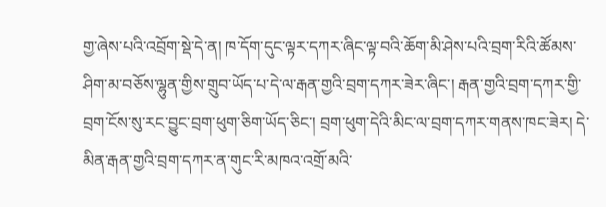གྱ་ཞེས་པའི་འབྲོག་སྡེ་དེ་ན། ཁ་དོག་དུང་ལྟར་དཀར་ཞིང་ལྟ་བའི་ཆོག་མི་ཤེས་པའི་བྲག་རིའི་ཚོམས་ཤིག་མ་བཅོས་ལྷུན་གྱིས་གྲུབ་ཡོད་པ་དེ་ལ་རྒན་གྱའི་བྲག་དཀར་ཟེར་ཞིང་། རྒན་གྱའི་བྲག་དཀར་གྱི་བྲག་ངོས་སུ་རང་བྱུང་བྲག་ཕུག་ཅིག་ཡོད་ཅིང་། བྲག་ཕུག་དེའི་མིང་ལ་བྲག་དཀར་གནས་ཁང་ཟེར། དེ་མིན་རྒན་གྱའི་བྲག་དཀར་ན་གུང་རི་མཁའ་འགྲོ་མའི་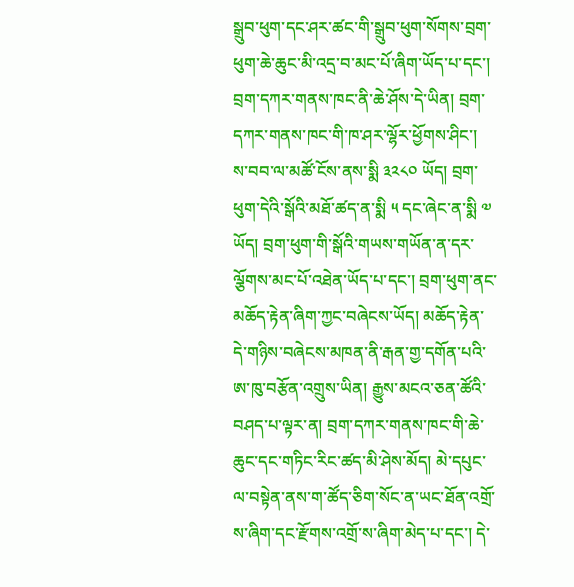སྒྲུབ་ཕུག་དང་ཤར་ཚང་གི་སྒྲུབ་ཕུག་སོགས་བྲག་ཕུག་ཆེ་ཆུང་མི་འདྲ་བ་མང་པོ་ཞིག་ཡོད་པ་དང་། བྲག་དཀར་གནས་ཁང་ནི་ཆེ་ཤོས་དེ་ཡིན། བྲག་དཀར་གནས་ཁང་གི་ཁ་ཤར་ལྷོར་ཕྱོགས་ཤིང་། ས་བབ་ལ་མཚོ་ངོས་ནས་སྨི ༣༢༨༠ ཡོད། བྲག་ཕུག་དེའི་སྒོའི་མཐོ་ཚད་ན་སྨི ༥ དང་ཞེང་ན་སྨི ༧ ཡོད། བྲག་ཕུག་གི་སྒོའི་གཡས་གཡོན་ན་དར་ལྕོགས་མང་པོ་འཐེན་ཡོད་པ་དང་། བྲག་ཕུག་ནང་མཆོད་རྟེན་ཞིག་ཀྱང་བཞེངས་ཡོད། མཆོད་རྟེན་དེ་གཉིས་བཞེངས་མཁན་ནི་རྒན་གྱ་དགོན་པའི་ཨ་ཁུ་བརྩོན་འགྲུས་ཡིན། རྒྱུས་མངའ་ཅན་ཚོའི་བཤད་པ་ལྟར་ན། བྲག་དཀར་གནས་ཁང་གི་ཆེ་ཆུང་དང་གཏིང་རིང་ཚད་མི་ཤེས་མོད། མེ་དཔུང་ལ་བསྟེན་ནས་ག་ཚོད་ཅིག་སོང་ན་ཡང་ཐོན་འགྲོ་ས་ཞིག་དང་རྫོགས་འགྲོ་ས་ཞིག་མེད་པ་དང་། དེ་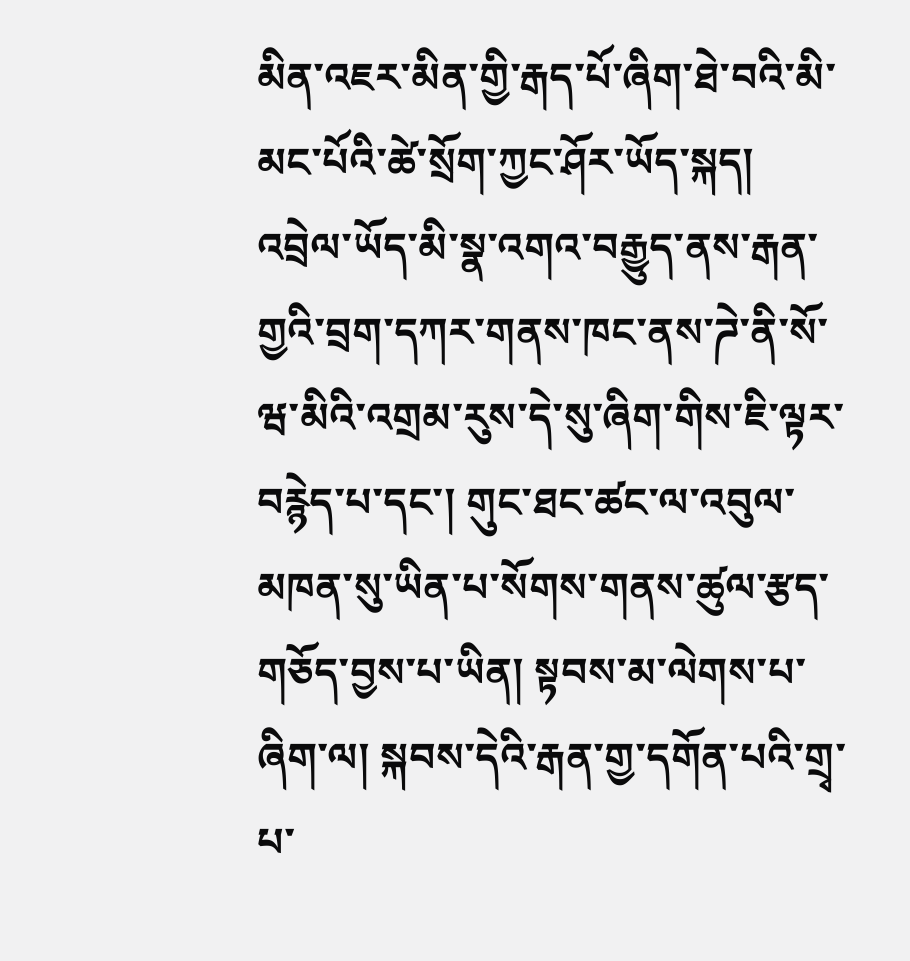མིན་འཇར་མིན་གྱི་རྒད་པོ་ཞིག་ཐེ་བའི་མི་མང་པོའི་ཚེ་སྲོག་ཀྱང་ཤོར་ཡོད་སྐད།
འབྲེལ་ཡོད་མི་སྣ་འགའ་བརྒྱུད་ནས་རྒན་གྱའི་བྲག་དཀར་གནས་ཁང་ནས་ཌེ་ནི་སོ་ཝ་མིའི་འགྲམ་རུས་དེ་སུ་ཞིག་གིས་ཇི་ལྟར་བརྙེད་པ་དང་། གུང་ཐང་ཚང་ལ་འབུལ་མཁན་སུ་ཡིན་པ་སོགས་གནས་ཚུལ་རྩད་གཅོད་བྱས་པ་ཡིན། སྟབས་མ་ལེགས་པ་ཞིག་ལ། སྐབས་དེའི་རྒན་གྱ་དགོན་པའི་གྲྭ་པ་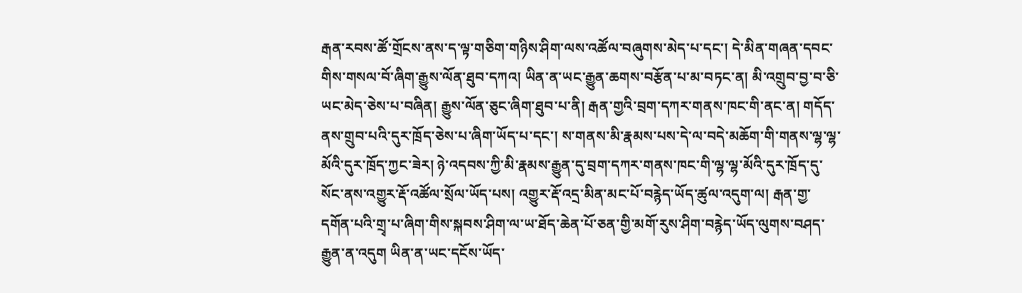རྒན་རབས་ཚོ་གྲོངས་ནས་ད་ལྟ་གཅིག་གཉིས་ཤིག་ལས་འཚོལ་བཞུགས་མེད་པ་དང་། དེ་མིན་གཞན་དབང་གིས་གསལ་བོ་ཞིག་རྒྱུས་ལོན་ཐུབ་དཀའ། ཡིན་ན་ཡང་རྒྱུན་ཆགས་བརྩོན་པ་མ་བཏང་ན། མི་འགྲུབ་བྱ་བ་ཅི་ཡང་མེད་ཅེས་པ་བཞིན། རྒྱུས་ལོན་ཅུང་ཞིག་ཐུབ་པ་ནི། རྒན་གྱའི་བྲག་དཀར་གནས་ཁང་གི་ནང་ན། གདོད་ནས་གྲུབ་པའི་དུར་ཁྲོད་ཅེས་པ་ཞིག་ཡོད་པ་དང་། ས་གནས་མི་རྣམས་པས་དེ་ལ་བདེ་མཆོག་གི་གནས་ལྷ་ལྷ་མོའི་དུར་ཁྲོད་ཀྱང་ཟེར། ཉེ་འདབས་ཀྱི་མི་རྣམས་རྒྱུན་དུ་བྲག་དཀར་གནས་ཁང་གི་ལྷ་ལྷ་མོའི་དུར་ཁྲོད་དུ་སོང་ནས་འགྱུར་རྡོ་འཚོལ་སྲོལ་ཡོད་པས། འགྱུར་རྡོ་འདྲ་མིན་མང་པོ་བརྙེད་ཡོད་ཚུལ་འདུག་ལ། རྒན་གྱ་དགོན་པའི་གྲྭ་པ་ཞིག་གིས་སྐབས་ཤིག་ལ་ཡ་ཐོད་ཆེན་པོ་ཅན་གྱི་མགོ་རུས་ཤིག་བརྙེད་ཡོད་ལུགས་བཤད་རྒྱུན་ན་འདུག ཡིན་ན་ཡང་དངོས་ཡོད་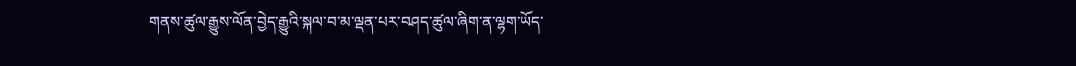གནས་ཚུལ་རྒྱུས་ལོན་བྱེད་རྒྱུའི་སྐལ་བ་མ་ལྡན་པར་བཤད་ཚུལ་ཞིག་ན་ལྷག་ཡོད་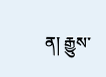ན། རྒྱུས་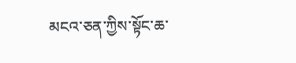མངའ་ཅན་ཀྱིས་སྟོང་ཆ་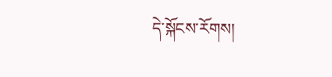དེ་སྐོངས་རོགས།